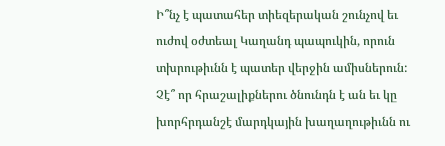Ի՞նչ է պատահեր տիեզերական շունչով եւ ուժով օժտեալ Կաղանդ պապուկին, որուն տխրութիւնն է պատեր վերջին ամիսներուն: Չէ՞ որ հրաշալիքներու ծնունդն է ան եւ կը խորհրդանշէ մարդկային խաղաղութիւնն ու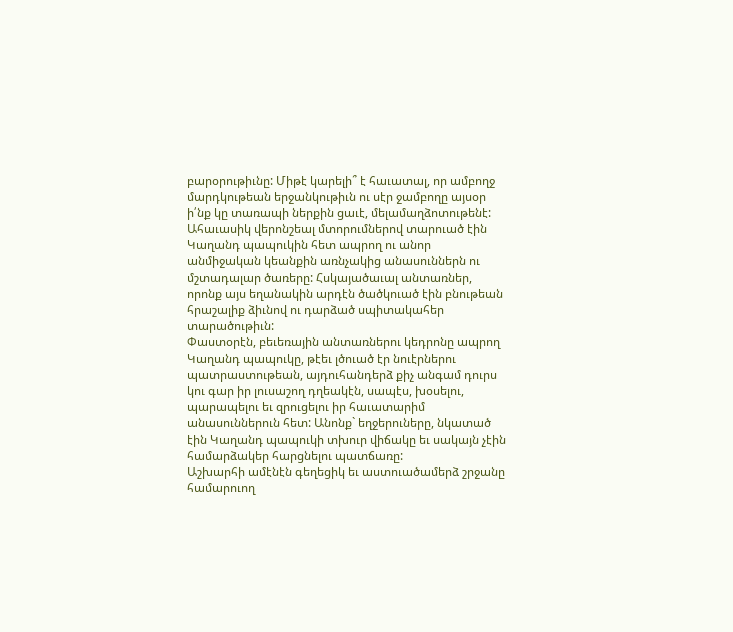բարօրութիւնը: Միթէ կարելի՞ է հաւատալ, որ ամբողջ մարդկութեան երջանկութիւն ու սէր ջամբողը այսօր ի՛նք կը տառապի ներքին ցաւէ, մելամաղձոտութենէ:
Ահաւասիկ վերոնշեալ մտորումներով տարուած էին Կաղանդ պապուկին հետ ապրող ու անոր անմիջական կեանքին առնչակից անասուններն ու մշտադալար ծառերը: Հսկայածաւալ անտառներ, որոնք այս եղանակին արդէն ծածկուած էին բնութեան հրաշալիք ձիւնով ու դարձած սպիտակահեր տարածութիւն:
Փաստօրէն, բեւեռային անտառներու կեդրոնը ապրող Կաղանդ պապուկը, թէեւ լծուած էր նուէրներու պատրաստութեան, այդուհանդերձ քիչ անգամ դուրս կու գար իր լուսաշող դղեակէն, սապէս, խօսելու, պարապելու եւ զրուցելու իր հաւատարիմ անասուններուն հետ: Անոնք` եղջերուները, նկատած էին Կաղանդ պապուկի տխուր վիճակը եւ սակայն չէին համարձակեր հարցնելու պատճառը:
Աշխարհի ամէնէն գեղեցիկ եւ աստուածամերձ շրջանը համարուող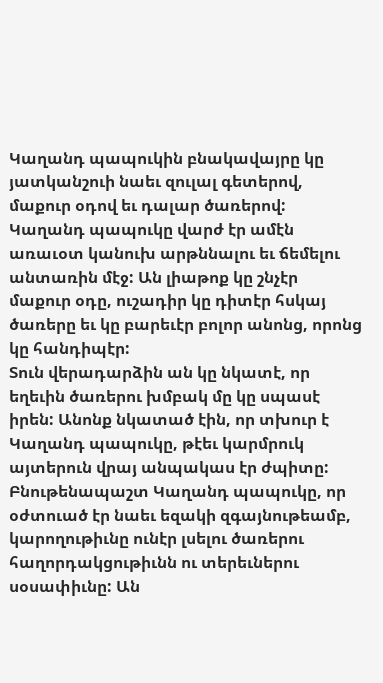Կաղանդ պապուկին բնակավայրը կը յատկանշուի նաեւ զուլալ գետերով, մաքուր օդով եւ դալար ծառերով: Կաղանդ պապուկը վարժ էր ամէն առաւօտ կանուխ արթննալու եւ ճեմելու անտառին մէջ: Ան լիաթոք կը շնչէր մաքուր օդը, ուշադիր կը դիտէր հսկայ ծառերը եւ կը բարեւէր բոլոր անոնց, որոնց կը հանդիպէր:
Տուն վերադարձին ան կը նկատէ, որ եղեւին ծառերու խմբակ մը կը սպասէ իրեն: Անոնք նկատած էին, որ տխուր է Կաղանդ պապուկը, թէեւ կարմրուկ այտերուն վրայ անպակաս էր ժպիտը: Բնութենապաշտ Կաղանդ պապուկը, որ օժտուած էր նաեւ եզակի զգայնութեամբ, կարողութիւնը ունէր լսելու ծառերու հաղորդակցութիւնն ու տերեւներու սօսափիւնը: Ան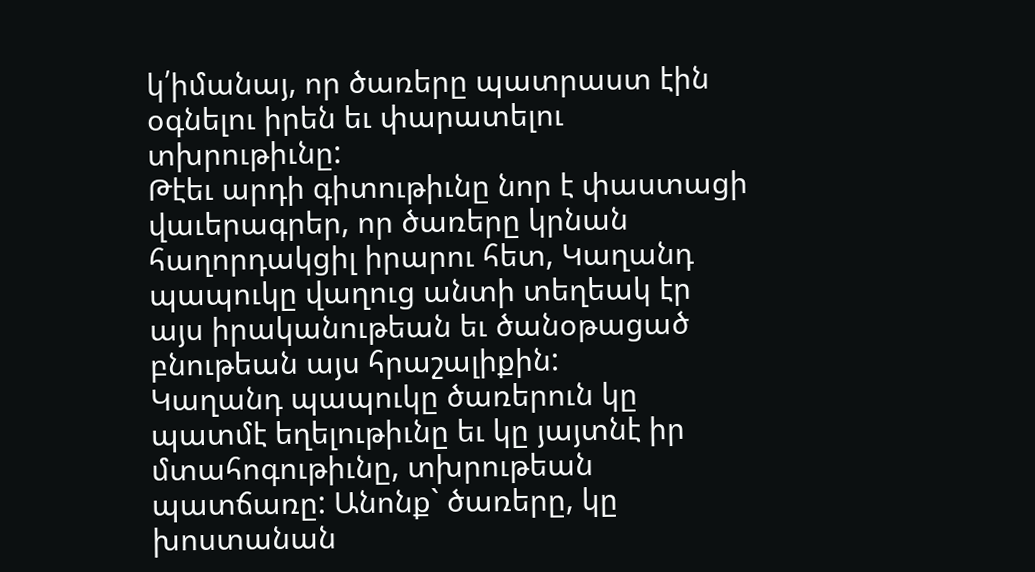կ՛իմանայ, որ ծառերը պատրաստ էին օգնելու իրեն եւ փարատելու տխրութիւնը:
Թէեւ արդի գիտութիւնը նոր է փաստացի վաւերագրեր, որ ծառերը կրնան հաղորդակցիլ իրարու հետ, Կաղանդ պապուկը վաղուց անտի տեղեակ էր այս իրականութեան եւ ծանօթացած բնութեան այս հրաշալիքին:
Կաղանդ պապուկը ծառերուն կը պատմէ եղելութիւնը եւ կը յայտնէ իր մտահոգութիւնը, տխրութեան պատճառը: Անոնք` ծառերը, կը խոստանան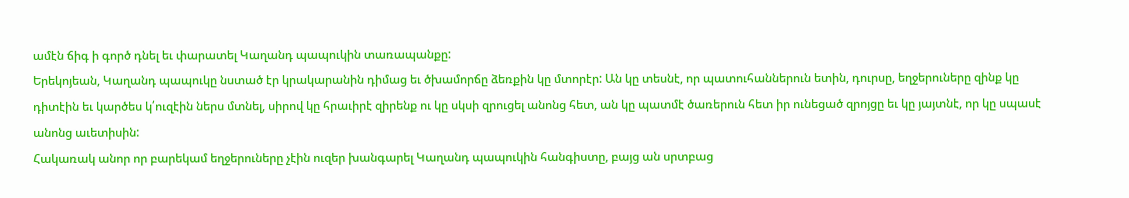ամէն ճիգ ի գործ դնել եւ փարատել Կաղանդ պապուկին տառապանքը:
Երեկոյեան, Կաղանդ պապուկը նստած էր կրակարանին դիմաց եւ ծխամորճը ձեռքին կը մտորէր: Ան կը տեսնէ, որ պատուհաններուն ետին, դուրսը, եղջերուները զինք կը դիտէին եւ կարծես կ՛ուզէին ներս մտնել, սիրով կը հրաւիրէ զիրենք ու կը սկսի զրուցել անոնց հետ, ան կը պատմէ ծառերուն հետ իր ունեցած զրոյցը եւ կը յայտնէ, որ կը սպասէ անոնց աւետիսին:
Հակառակ անոր որ բարեկամ եղջերուները չէին ուզեր խանգարել Կաղանդ պապուկին հանգիստը, բայց ան սրտբաց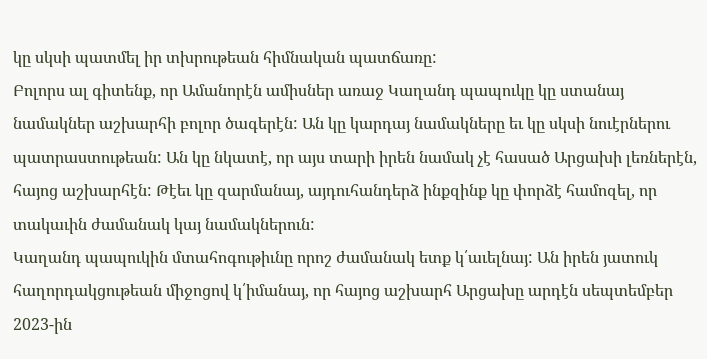կը սկսի պատմել իր տխրութեան հիմնական պատճառը:
Բոլորս ալ գիտենք, որ Ամանորէն ամիսներ առաջ Կաղանդ պապուկը կը ստանայ նամակներ աշխարհի բոլոր ծագերէն: Ան կը կարդայ նամակները եւ կը սկսի նուէրներու պատրաստութեան: Ան կը նկատէ, որ այս տարի իրեն նամակ չէ հասած Արցախի լեռներէն, հայոց աշխարհէն: Թէեւ կը զարմանայ, այդուհանդերձ ինքզինք կը փորձէ համոզել, որ տակաւին ժամանակ կայ նամակներուն:
Կաղանդ պապուկին մտահոգութիւնը որոշ ժամանակ ետք կ՛աւելնայ: Ան իրեն յատուկ հաղորդակցութեան միջոցով կ՛իմանայ, որ հայոց աշխարհ Արցախը արդէն սեպտեմբեր 2023-ին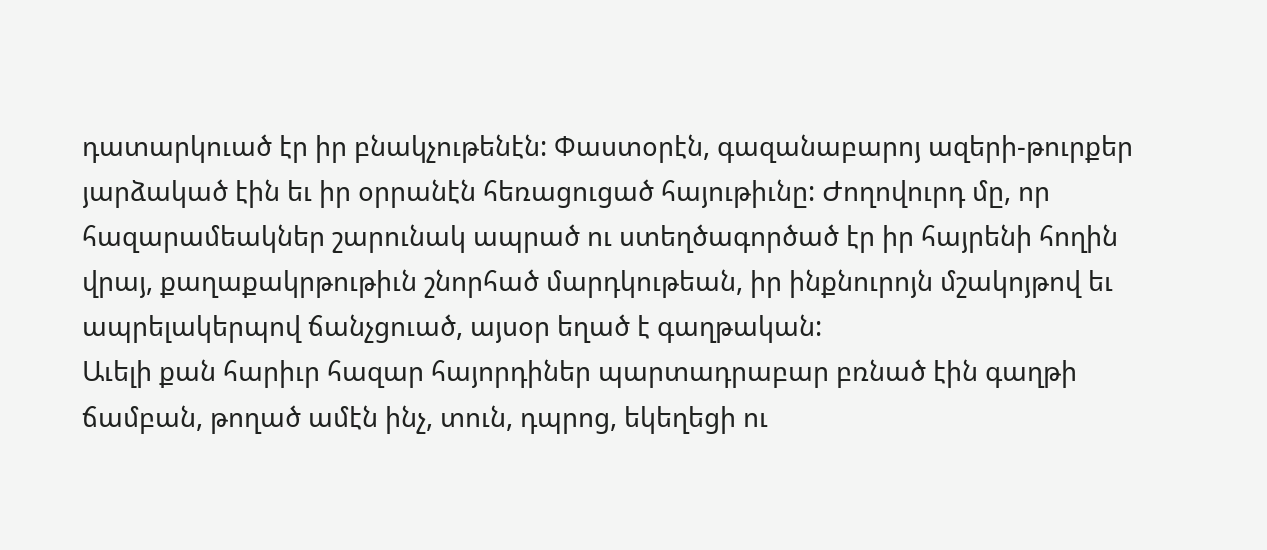դատարկուած էր իր բնակչութենէն: Փաստօրէն, գազանաբարոյ ազերի-թուրքեր յարձակած էին եւ իր օրրանէն հեռացուցած հայութիւնը: Ժողովուրդ մը, որ հազարամեակներ շարունակ ապրած ու ստեղծագործած էր իր հայրենի հողին վրայ, քաղաքակրթութիւն շնորհած մարդկութեան, իր ինքնուրոյն մշակոյթով եւ ապրելակերպով ճանչցուած, այսօր եղած է գաղթական:
Աւելի քան հարիւր հազար հայորդիներ պարտադրաբար բռնած էին գաղթի ճամբան, թողած ամէն ինչ, տուն, դպրոց, եկեղեցի ու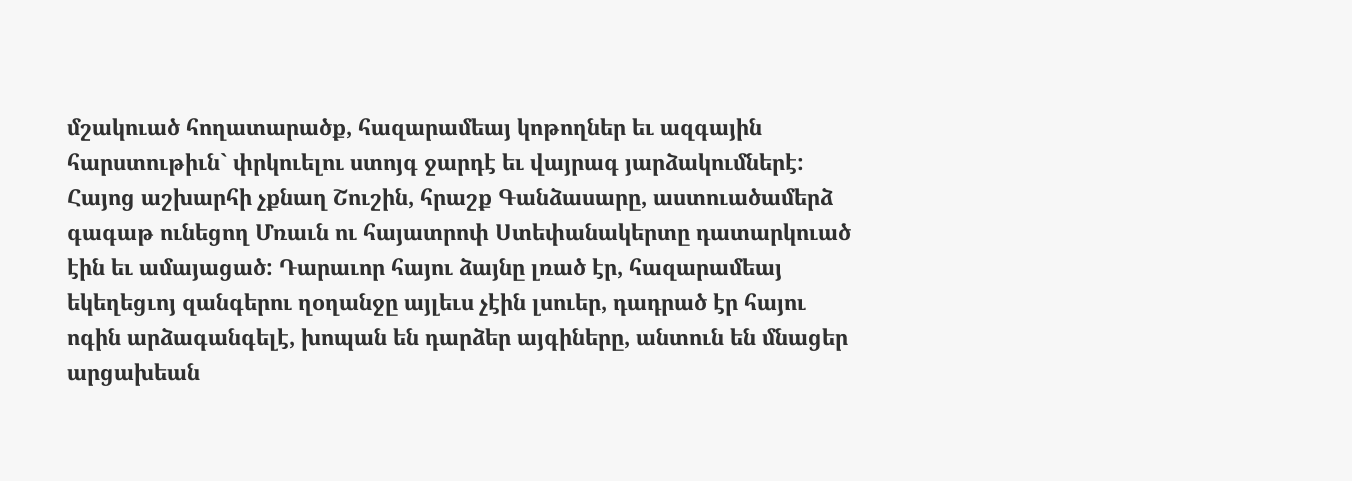մշակուած հողատարածք, հազարամեայ կոթողներ եւ ազգային հարստութիւն` փրկուելու ստոյգ ջարդէ եւ վայրագ յարձակումներէ:
Հայոց աշխարհի չքնաղ Շուշին, հրաշք Գանձասարը, աստուածամերձ գագաթ ունեցող Մռաւն ու հայատրոփ Ստեփանակերտը դատարկուած էին եւ ամայացած: Դարաւոր հայու ձայնը լռած էր, հազարամեայ եկեղեցւոյ զանգերու ղօղանջը այլեւս չէին լսուեր, դադրած էր հայու ոգին արձագանգելէ, խոպան են դարձեր այգիները, անտուն են մնացեր արցախեան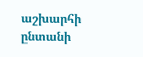աշխարհի ընտանի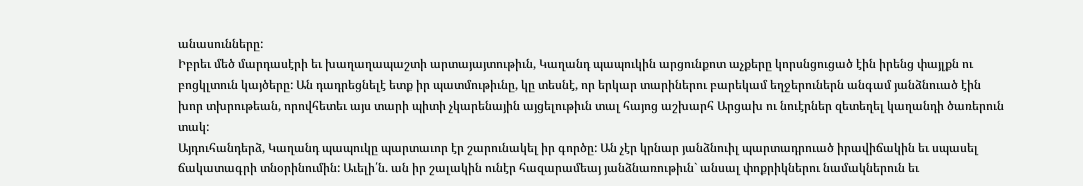անասունները:
Իբրեւ մեծ մարդասէրի եւ խաղաղապաշտի արտայայտութիւն, Կաղանդ պապուկին արցունքոտ աչքերը կորսնցուցած էին իրենց փայլքն ու բոցկլտուն կայծերը: Ան դադրեցնելէ ետք իր պատմութիւնը, կը տեսնէ, որ երկար տարիներու բարեկամ եղջերուներն անգամ յանձնուած էին խոր տխրութեան, որովհետեւ այս տարի պիտի չկարենային այցելութիւն տալ հայոց աշխարհ Արցախ ու նուէրներ զետեղել կաղանդի ծառերուն տակ:
Այդուհանդերձ, Կաղանդ պապուկը պարտաւոր էր շարունակել իր գործը: Ան չէր կրնար յանձնուիլ պարտադրուած իրավիճակին եւ սպասել ճակատագրի տնօրինումին: Աւելի՛ն. ան իր շալակին ունէր հազարամեայ յանձնառութիւն` անսալ փոքրիկներու նամակներուն եւ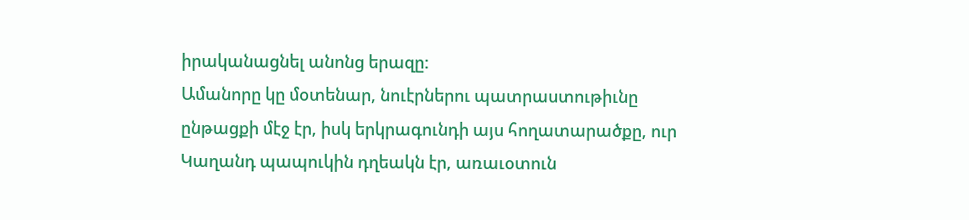իրականացնել անոնց երազը:
Ամանորը կը մօտենար, նուէրներու պատրաստութիւնը ընթացքի մէջ էր, իսկ երկրագունդի այս հողատարածքը, ուր Կաղանդ պապուկին դղեակն էր, առաւօտուն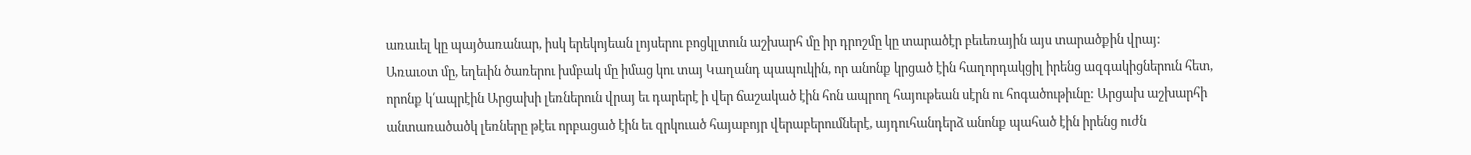առաւել կը պայծառանար, իսկ երեկոյեան լոյսերու բոցկլտուն աշխարհ մը իր դրոշմը կը տարածէր բեւեռային այս տարածքին վրայ:
Առաւօտ մը, եղեւին ծառերու խմբակ մը իմաց կու տայ Կաղանդ պապուկին, որ անոնք կրցած էին հաղորդակցիլ իրենց ազգակիցներուն հետ, որոնք կ՛ապրէին Արցախի լեռներուն վրայ եւ դարերէ ի վեր ճաշակած էին հոն ապրող հայութեան սէրն ու հոգածութիւնը: Արցախ աշխարհի անտառածածկ լեռները թէեւ որբացած էին եւ զրկուած հայաբոյր վերաբերումներէ, այդուհանդերձ անոնք պահած էին իրենց ուժն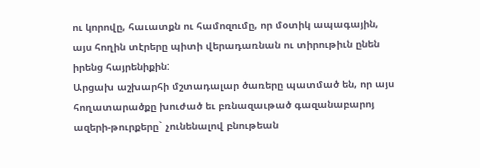ու կորովը, հաւատքն ու համոզումը, որ մօտիկ ապագային, այս հողին տէրերը պիտի վերադառնան ու տիրութիւն ընեն իրենց հայրենիքին:
Արցախ աշխարհի մշտադալար ծառերը պատմած են, որ այս հողատարածքը խուժած եւ բռնազաւթած գազանաբարոյ ազերի-թուրքերը` չունենալով բնութեան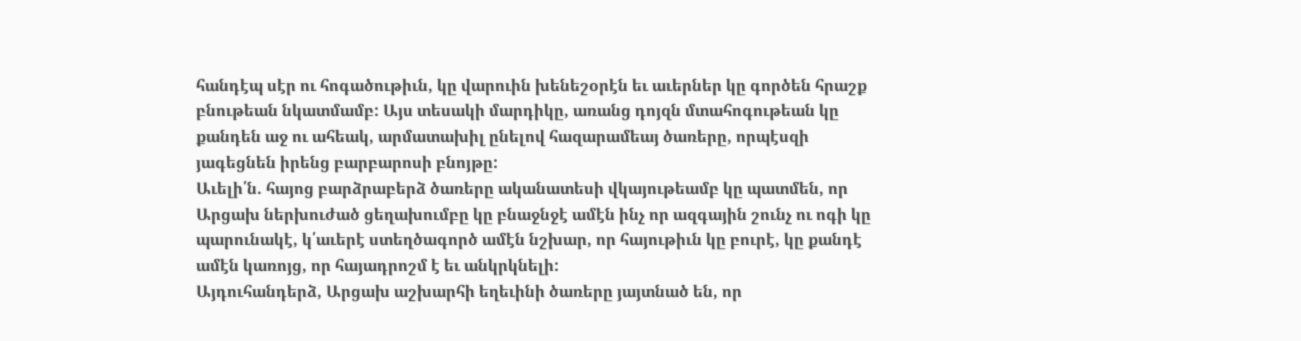հանդէպ սէր ու հոգածութիւն, կը վարուին խենեշօրէն եւ աւերներ կը գործեն հրաշք բնութեան նկատմամբ: Այս տեսակի մարդիկը, առանց դոյզն մտահոգութեան կը քանդեն աջ ու ահեակ, արմատախիլ ընելով հազարամեայ ծառերը, որպէսզի յագեցնեն իրենց բարբարոսի բնոյթը:
Աւելի՛ն. հայոց բարձրաբերձ ծառերը ականատեսի վկայութեամբ կը պատմեն, որ Արցախ ներխուժած ցեղախումբը կը բնաջնջէ ամէն ինչ որ ազգային շունչ ու ոգի կը պարունակէ, կ՛աւերէ ստեղծագործ ամէն նշխար, որ հայութիւն կը բուրէ, կը քանդէ ամէն կառոյց, որ հայադրոշմ է եւ անկրկնելի:
Այդուհանդերձ, Արցախ աշխարհի եղեւինի ծառերը յայտնած են, որ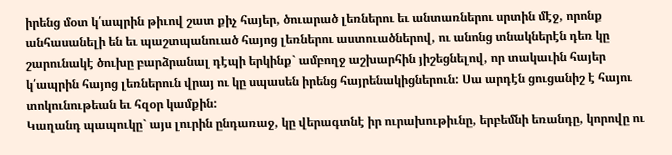իրենց մօտ կ՛ապրին թիւով շատ քիչ հայեր, ծուարած լեռներու եւ անտառներու սրտին մէջ, որոնք անհասանելի են եւ պաշտպանուած հայոց լեռներու աստուածներով, ու անոնց տնակներէն դեռ կը շարունակէ ծուխը բարձրանալ դէպի երկինք` ամբողջ աշխարհին յիշեցնելով, որ տակաւին հայեր կ՛ապրին հայոց լեռներուն վրայ ու կը սպասեն իրենց հայրենակիցներուն: Սա արդէն ցուցանիշ է հայու տոկունութեան եւ հզօր կամքին:
Կաղանդ պապուկը` այս լուրին ընդառաջ, կը վերագտնէ իր ուրախութիւնը, երբեմնի եռանդը, կորովը ու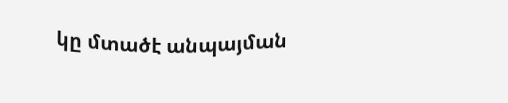կը մտածէ անպայման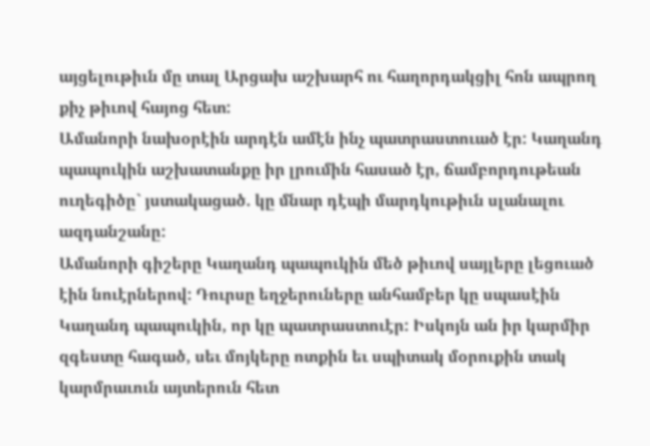այցելութիւն մը տալ Արցախ աշխարհ ու հաղորդակցիլ հոն ապրող քիչ թիւով հայոց հետ:
Ամանորի նախօրէին արդէն ամէն ինչ պատրաստուած էր: Կաղանդ պապուկին աշխատանքը իր լրումին հասած էր, ճամբորդութեան ուղեգիծը` յստակացած. կը մնար դէպի մարդկութիւն սլանալու ազդանշանը:
Ամանորի գիշերը Կաղանդ պապուկին մեծ թիւով սայլերը լեցուած էին նուէրներով: Դուրսը եղջերուները անհամբեր կը սպասէին Կաղանդ պապուկին, որ կը պատրաստուէր: Իսկոյն ան իր կարմիր զգեստը հագած, սեւ մոյկերը ոտքին եւ սպիտակ մօրուքին տակ կարմրաւուն այտերուն հետ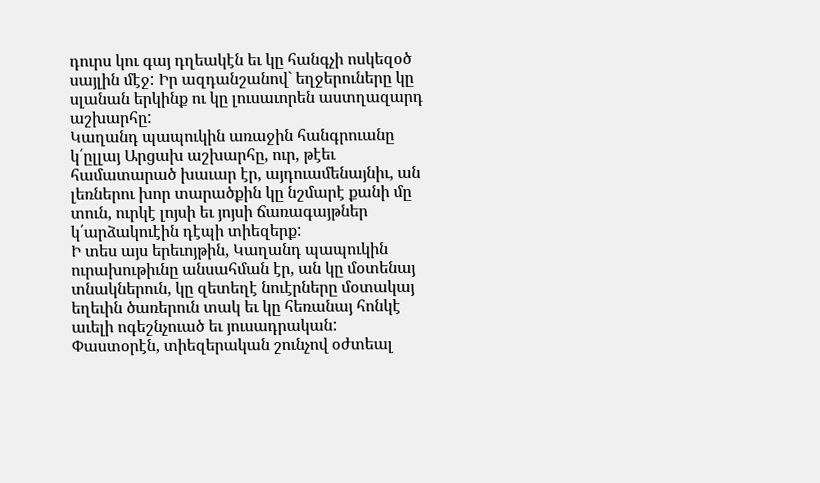դուրս կու գայ դղեակէն եւ կը հանգչի ոսկեզօծ սայլին մէջ: Իր ազդանշանով` եղջերուները կը սլանան երկինք ու կը լուսաւորեն աստղազարդ աշխարհը:
Կաղանդ պապուկին առաջին հանգրուանը կ՛ըլլայ Արցախ աշխարհը, ուր, թէեւ համատարած խաւար էր, այդուամենայնիւ, ան լեռներու խոր տարածքին կը նշմարէ քանի մը տուն, ուրկէ լոյսի եւ յոյսի ճառագայթներ կ՛արձակուէին դէպի տիեզերք:
Ի տես այս երեւոյթին, Կաղանդ պապուկին ուրախութիւնը անսահման էր, ան կը մօտենայ տնակներուն, կը զետեղէ նուէրները մօտակայ եղեւին ծառերուն տակ եւ կը հեռանայ հոնկէ աւելի ոգեշնչուած եւ յուսադրական:
Փաստօրէն, տիեզերական շունչով օժտեալ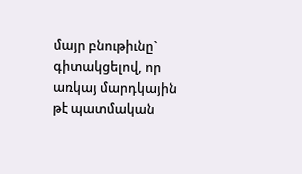մայր բնութիւնը` գիտակցելով, որ առկայ մարդկային թէ պատմական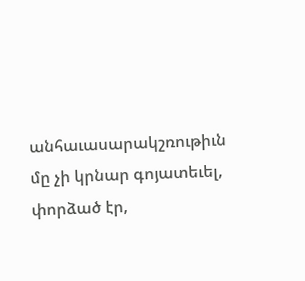անհաւասարակշռութիւն մը չի կրնար գոյատեւել, փորձած էր,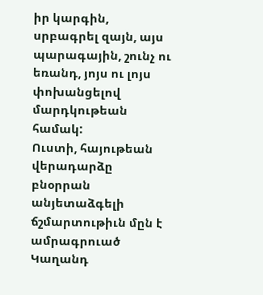իր կարգին, սրբագրել զայն, այս պարագային, շունչ ու եռանդ, յոյս ու լոյս փոխանցելով մարդկութեան համակ:
Ուստի, հայութեան վերադարձը բնօրրան անյետաձգելի ճշմարտութիւն մըն է ամրագրուած Կաղանդ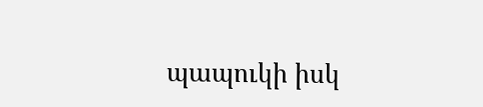պապուկի իսկ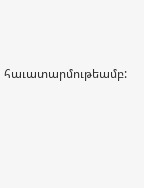հաւատարմութեամբ: